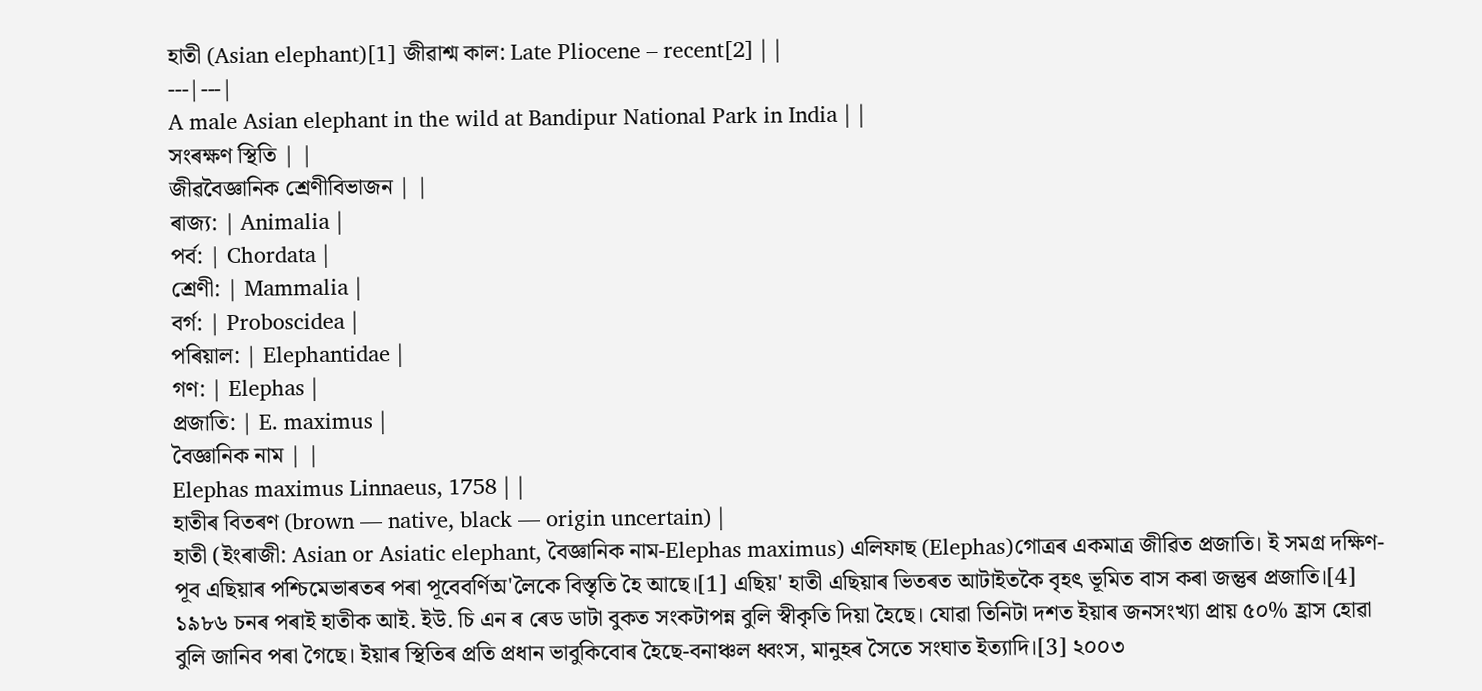হাতী (Asian elephant)[1] জীৱাশ্ম কাল: Late Pliocene – recent[2] | |
---|---|
A male Asian elephant in the wild at Bandipur National Park in India | |
সংৰক্ষণ স্থিতি | |
জীৱবৈজ্ঞানিক শ্ৰেণীবিভাজন | |
ৰাজ্য: | Animalia |
পৰ্ব: | Chordata |
শ্ৰেণী: | Mammalia |
বৰ্গ: | Proboscidea |
পৰিয়াল: | Elephantidae |
গণ: | Elephas |
প্ৰজাতি: | E. maximus |
বৈজ্ঞানিক নাম | |
Elephas maximus Linnaeus, 1758 | |
হাতীৰ বিতৰণ (brown — native, black — origin uncertain) |
হাতী (ইংৰাজী: Asian or Asiatic elephant, বৈজ্ঞানিক নাম-Elephas maximus) এলিফাছ (Elephas)গোত্ৰৰ একমাত্ৰ জীৱিত প্ৰজাতি। ই সমগ্ৰ দক্ষিণ-পূব এছিয়াৰ পশ্চিমেভাৰতৰ পৰা পূবেবৰ্ণিঅ'লৈকে বিস্তৃতি হৈ আছে।[1] এছিয়' হাতী এছিয়াৰ ভিতৰত আটাইতকৈ বৃহৎ ভূমিত বাস কৰা জন্তুৰ প্ৰজাতি।[4]
১৯৮৬ চনৰ পৰাই হাতীক আই. ইউ. চি এন ৰ ৰেড ডাটা বুকত সংকটাপন্ন বুলি স্বীকৃতি দিয়া হৈছে। যোৱা তিনিটা দশত ইয়াৰ জনসংখ্যা প্ৰায় ৫০% হ্ৰাস হোৱা বুলি জানিব পৰা গৈছে। ইয়াৰ স্থিতিৰ প্ৰতি প্ৰধান ভাবুকিবোৰ হৈছে-বনাঞ্চল ধ্বংস, মানুহৰ সৈতে সংঘাত ইত্যাদি।[3] ২০০৩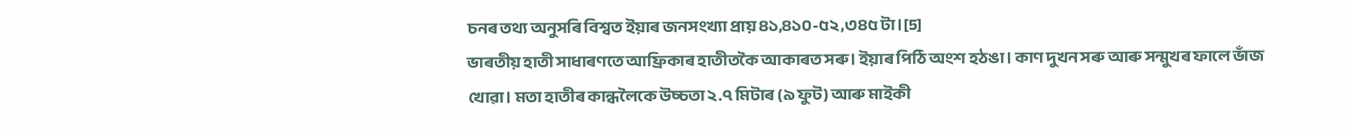চনৰ তথ্য অনুসৰি বিশ্বত ইয়াৰ জনসংখ্যা প্ৰায় ৪১,৪১০-৫২,৩৪৫ টা।[5]
ভাৰতীয় হাতী সাধাৰণতে আফ্ৰিকাৰ হাতীতকৈ আকাৰত সৰু। ইয়াৰ পিঠি অংশ হঠঙা। কাণ দুখন সৰু আৰু সন্মুখৰ ফালে ভাঁজ খোৱা। মতা হাতীৰ কান্ধলৈকে উচ্চতা ২.৭ মিটাৰ (৯ ফুট) আৰু মাইকী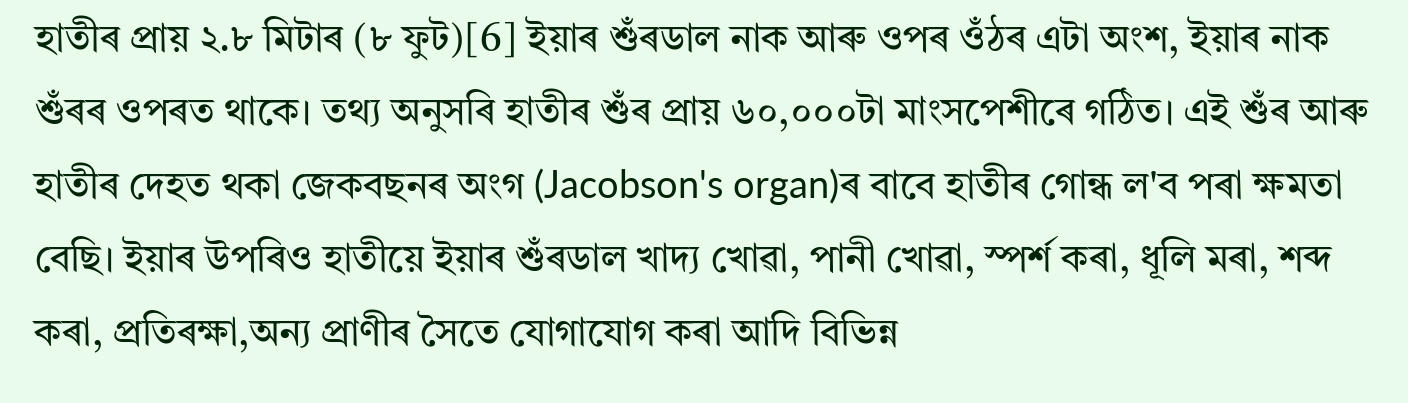হাতীৰ প্ৰায় ২.৮ মিটাৰ (৮ ফুট)[6] ইয়াৰ শুঁৰডাল নাক আৰু ওপৰ ওঁঠৰ এটা অংশ, ইয়াৰ নাক শুঁৰৰ ওপৰত থাকে। তথ্য অনুসৰি হাতীৰ শুঁৰ প্ৰায় ৬০,০০০টা মাংসপেশীৰে গঠিত। এই শুঁৰ আৰু হাতীৰ দেহত থকা জেকবছনৰ অংগ (Jacobson's organ)ৰ বাবে হাতীৰ গোন্ধ ল'ব পৰা ক্ষমতা বেছি। ইয়াৰ উপৰিও হাতীয়ে ইয়াৰ শুঁৰডাল খাদ্য খোৱা, পানী খোৱা, স্পৰ্শ কৰা, ধূলি মৰা, শব্দ কৰা, প্ৰতিৰক্ষা,অন্য প্ৰাণীৰ সৈতে যোগাযোগ কৰা আদি বিভিন্ন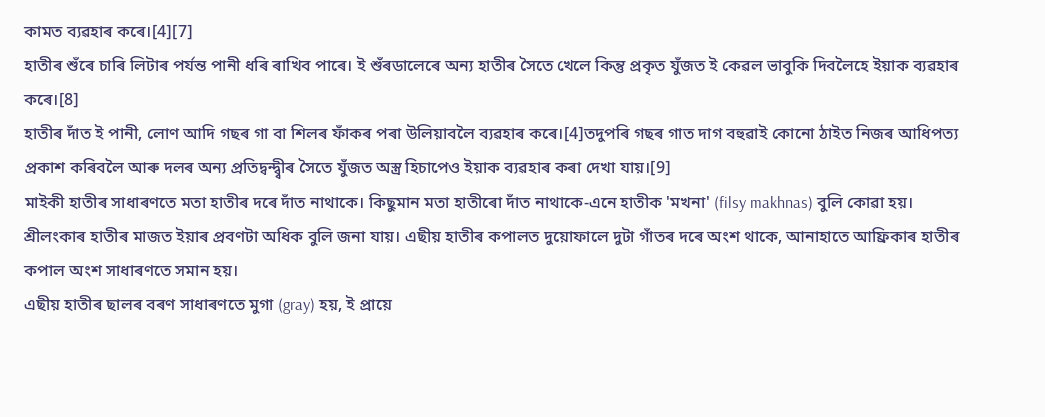কামত ব্যৱহাৰ কৰে।[4][7]
হাতীৰ শুঁৰে চাৰি লিটাৰ পৰ্যন্ত পানী ধৰি ৰাখিব পাৰে। ই শুঁৰডালেৰে অন্য হাতীৰ সৈতে খেলে কিন্তু প্ৰকৃত যুঁজত ই কেৱল ভাবুকি দিবলৈহে ইয়াক ব্যৱহাৰ কৰে।[8]
হাতীৰ দাঁত ই পানী, লোণ আদি গছৰ গা বা শিলৰ ফাঁকৰ পৰা উলিয়াবলৈ ব্যৱহাৰ কৰে।[4]তদুপৰি গছৰ গাত দাগ বহুৱাই কোনো ঠাইত নিজৰ আধিপত্য প্ৰকাশ কৰিবলৈ আৰু দলৰ অন্য প্ৰতিদ্বন্দ্ব্বীৰ সৈতে যুঁজত অস্ত্ৰ হিচাপেও ইয়াক ব্যৱহাৰ কৰা দেখা যায়।[9]
মাইকী হাতীৰ সাধাৰণতে মতা হাতীৰ দৰে দাঁত নাথাকে। কিছুমান মতা হাতীৰো দাঁত নাথাকে-এনে হাতীক 'মখনা' (filsy makhnas) বুলি কোৱা হয়। শ্ৰীলংকাৰ হাতীৰ মাজত ইয়াৰ প্ৰবণটা অধিক বুলি জনা যায়। এছীয় হাতীৰ কপালত দুয়োফালে দুটা গাঁতৰ দৰে অংশ থাকে, আনাহাতে আফ্ৰিকাৰ হাতীৰ কপাল অংশ সাধাৰণতে সমান হয়।
এছীয় হাতীৰ ছালৰ বৰণ সাধাৰণতে মুগা (gray) হয়, ই প্ৰায়ে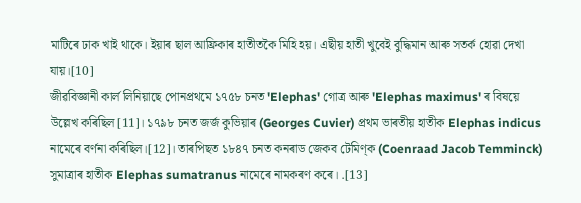মাটিৰে ঢাক খাই থাকে। ইয়াৰ ছাল আফ্ৰিকাৰ হাতীতকৈ মিহি হয়। এছীয় হাতী খুবেই বুদ্ধিমান আৰু সতৰ্ক হোৱা দেখা যায়।[10]
জীৱবিজ্ঞানী কাৰ্ল লিনিয়াছে পোনপ্ৰথমে ১৭৫৮ চনত 'Elephas' গোত্ৰ আৰু 'Elephas maximus' ৰ বিষয়ে উল্লেখ কৰিছিল[11]। ১৭৯৮ চনত জৰ্জ কুভিয়াৰ (Georges Cuvier) প্ৰথম ভাৰতীয় হাতীক Elephas indicus নামেৰে বৰ্ণনা কৰিছিল।[12]। তাৰপিছত ১৮৪৭ চনত কনৰাড জেকব টেমিণ্ক (Coenraad Jacob Temminck) সুমাত্ৰাৰ হাতীক Elephas sumatranus নামেৰে নামকৰণ কৰে। .[13]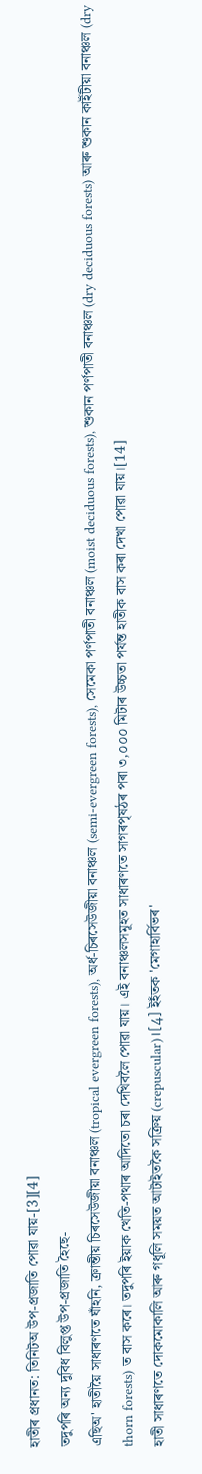হাতীৰ প্ৰধানত: তিনিটঅ উপ-প্ৰজাতি পোৱা যায়-[3][4]
তদুপৰি অন্য দুবিধ বিলুপ্ত উপ-প্ৰজাতি হৈছে-
এছিঅ' হাতীয়ৈ সাধাৰণতে ঘাঁহনি, ক্ৰান্তীয় চিৰসেউজীয়া বনাঞ্চল (tropical evergreen forests), অৰ্ধ-চিৰসেউজীয়া বনাঞ্চল (semi-evergreen forests), সেমেকা পৰ্ণপাতী বনাঞ্চল (moist deciduous forests), শুকান পৰ্ণপাতী বনাঞ্চল (dry deciduous forests) আৰু শুকান কাইঁটীয়া বনাঞ্চল (dry thorn forests) ত বাস কৰে। তদুপৰি ইয়াক খেতি-পথাৰ আদিতো চৰা দেখিবলৈ পোৱা যায়। এই বনাঞ্চলসমূহত সাধাৰণতে সাগৰপৃষঠৰ পৰা ৩,০০০ মিটাৰ উচ্চতা পৰ্যন্ত হাতীক বাস কৰা দেখা পোৱা যায়।[14]
হাতী সাধাৰণতে দোকমোকালি আৰু গধূলি সময়ত আটাইতকৈ সক্ৰিয় (crepuscular)।[4] ইহঁতক 'মেগাহাৰ্বিভৰ'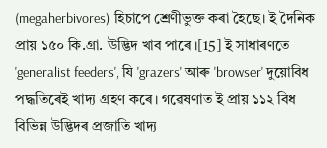(megaherbivores) হিচাপে শ্ৰেণীভুক্ত কৰা হৈছে। ই দৈনিক প্ৰায় ১৫০ কি.গ্ৰা. উদ্ভিদ খাব পাৰে।[15] ই সাধাৰণতে 'generalist feeders', যি 'grazers' আৰু 'browser' দুয়োবিধ পদ্ধতিৰেই খাদ্য গ্ৰহণ কৰে। গৱেষণাত ই প্ৰায় ১১২ বিধ বিভিন্ন উদ্ভিদৰ প্ৰজাতি খাদ্য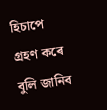হিচাপে গ্ৰহণ কৰে বুলি জানিব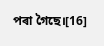পৰা গৈছে।[16]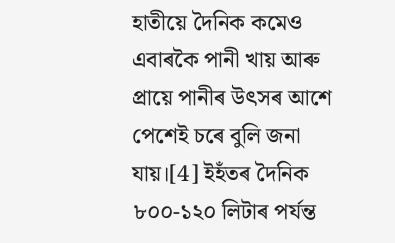হাতীয়ে দৈনিক কমেও এবাৰকৈ পানী খায় আৰু প্ৰায়ে পানীৰ উৎসৰ আশে পেশেই চৰে বুলি জনা যায়।[4] ইহঁতৰ দৈনিক ৮০০-১২০ লিটাৰ পৰ্যন্ত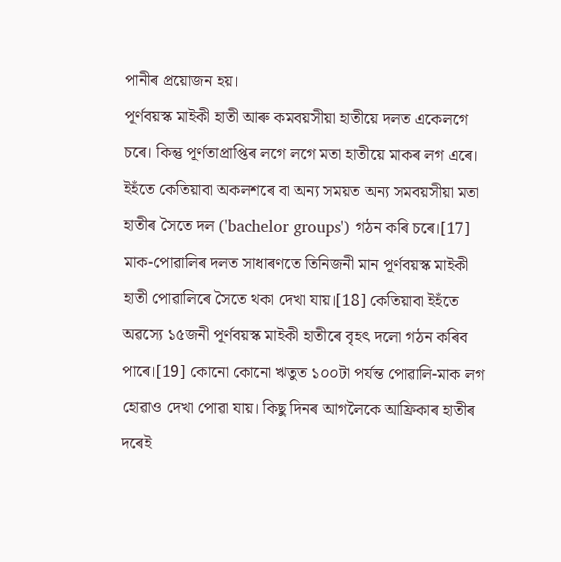পানীৰ প্ৰয়োজন হয়।
পূৰ্ণবয়স্ক মাইকী হাতী আৰু কমবয়সীয়া হাতীয়ে দলত একেলগে চৰে। কিন্তু পূৰ্ণতাপ্ৰাপ্তিৰ লগে লগে মতা হাতীয়ে মাকৰ লগ এৰে। ইহঁতে কেতিয়াবা অকলশৰে বা অন্য সময়ত অন্য সমবয়সীয়া মতা হাতীৰ সৈতে দল ('bachelor groups') গঠন কৰি চৰে।[17]
মাক-পোৱালিৰ দলত সাধাৰণতে তিনিজনী মান পূৰ্ণবয়স্ক মাইকী হাতী পোৱালিৰে সৈতে থকা দেখা যায়।[18] কেতিয়াবা ইহঁতে অৱস্যে ১৫জনী পূৰ্ণবয়স্ক মাইকী হাতীৰে বৃহৎ দলো গঠন কৰিব পাৰে।[19] কোনো কোনো ঋতুত ১০০টা পৰ্যন্ত পোৱালি-মাক লগ হোৱাও দেখা পোৱা যায়। কিছু দিনৰ আগলৈকে আফ্ৰিকাৰ হাতীৰ দৰেই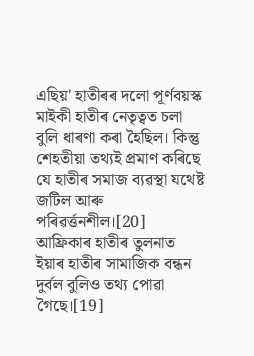এছিয়' হাতীৰৰ দলো পূৰ্ণবয়স্ক মাইকী হাতীৰ নেতৃত্বত চলা বুলি ধাৰণা কৰা হৈছিল। কিন্তু শেহতীয়া তথ্যই প্ৰমাণ কৰিছে যে হাতীৰ সমাজ ব্যৱস্থা যথেষ্ট জটিল আৰু পৰিৱৰ্ত্তনশীল।[20] আফ্ৰিকাৰ হাতীৰ তুলনাত ইয়াৰ হাতীৰ সামাজিক বন্ধন দুৰ্বল বুলিও তথ্য পোৱা গৈছে।[19]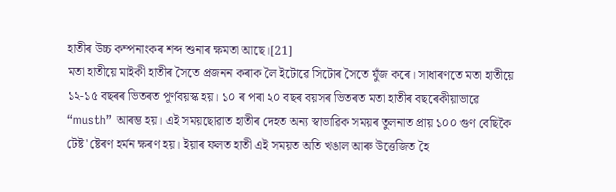হাতীৰ উচ্চ কম্পনাংকৰ শব্দ শুনাৰ ক্ষমতা আছে।[21]
মতা হাতীয়ে মাইকী হাতীৰ সৈতে প্ৰজনন কৰাক লৈ ইটোৱে সিটোৰ সৈতে যুঁজ কৰে। সাধাৰণতে মতা হাতীয়ে ১২-১৫ বছৰৰ ভিতৰত পূৰ্ণবয়স্ক হয়। ১০ ৰ পৰা ২০ বছৰ বয়সৰ ভিতৰত মতা হাতীৰ বছৰেকীয়াভাৱে “musth” আৰম্ভ হয়। এই সময়ছোৱাত হাতীৰ দেহত অন্য স্বাভাৱিক সময়ৰ তুলনাত প্ৰায় ১০০ গুণ বেছিকৈ টেষ্ট'ষ্টেৰণ হৰ্মন ক্ষৰণ হয়। ইয়াৰ ফলত হাতী এই সময়ত অতি খঙাল আৰু উত্তেজিত হৈ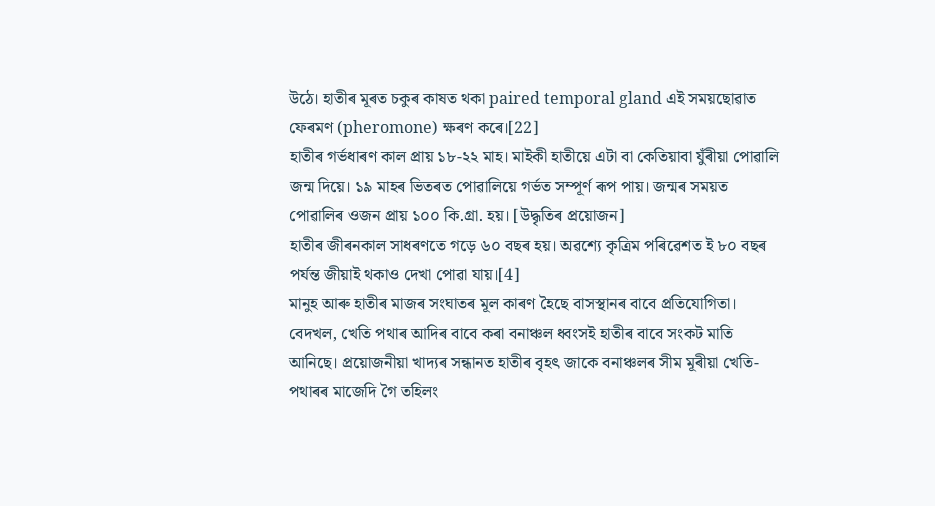উঠে। হাতীৰ মূৰত চকুৰ কাষত থকা paired temporal gland এই সময়ছোৱাত ফেৰমণ (pheromone) ক্ষৰণ কৰে।[22]
হাতীৰ গৰ্ভধাৰণ কাল প্ৰায় ১৮-২২ মাহ। মাইকী হাতীয়ে এটা বা কেতিয়াবা যুঁৰীয়া পোৱালি জন্ম দিয়ে। ১৯ মাহৰ ভিতৰত পোৱালিয়ে গৰ্ভত সম্পূৰ্ণ ৰূপ পায়। জন্মৰ সময়ত পোৱালিৰ ওজন প্ৰায় ১০০ কি.গ্ৰা. হয়। [উদ্ধৃতিৰ প্ৰয়োজন]
হাতীৰ জীৰনকাল সাধৰণতে গড়ে ৬০ বছৰ হয়। অৱশ্যে কৃত্ৰিম পৰিৱেশত ই ৮০ বছৰ পৰ্যন্ত জীয়াই থকাও দেখা পোৱা যায়।[4]
মানুহ আৰু হাতীৰ মাজৰ সংঘাতৰ মূল কাৰণ হৈছে বাসস্থানৰ বাবে প্ৰতিযোগিতা। বেদখল, খেতি পথাৰ আদিৰ বাবে কৰা বনাঞ্চল ধ্বংসই হাতীৰ বাবে সংকট মাতি আনিছে। প্ৰয়োজনীয়া খাদ্যৰ সন্ধানত হাতীৰ বৃহৎ জাকে বনাঞ্চলৰ সীম মূৰীয়া খেতি-পথাৰৰ মাজেদি গৈ তহিলং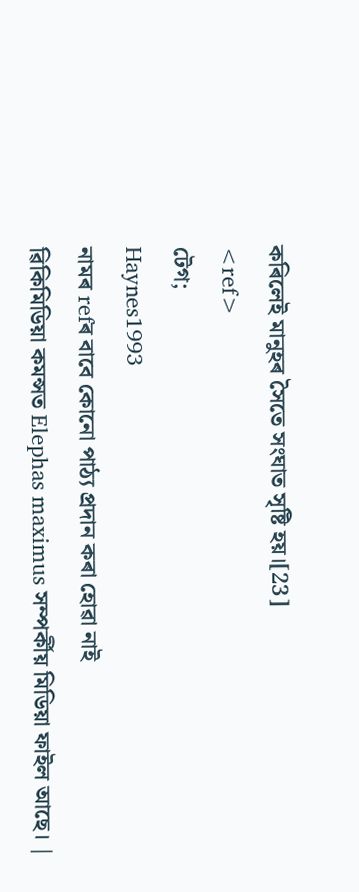কৰিলেই মানুহৰ সৈতে সংঘাত সৃষ্টি হয়।[23]
<ref>
টেগ;
Haynes1993
নামৰ refৰ বাবে কোনো পাঠ্য প্ৰদান কৰা হোৱা নাই
ৱিকিমিডিয়া কমন্সত Elephas maximus সম্পৰ্কীয় মিডিয়া ফাইল আছে। |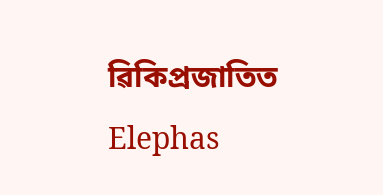ৱিকিপ্ৰজাতিত Elephas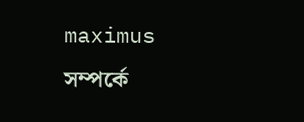maximus সম্পৰ্কে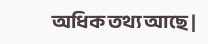অধিক তথ্য আছে |